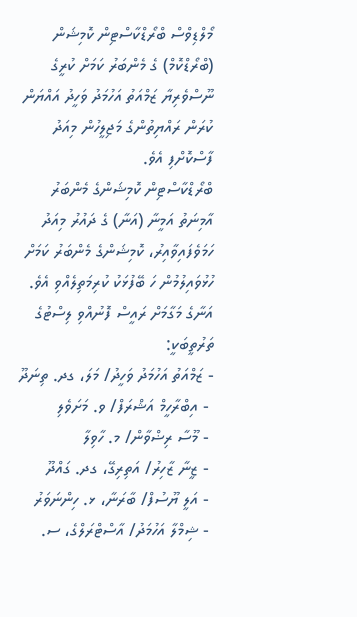މޯލްޑިވްސް ބްރޯޑްކާސްޓިން ކޮމިޝަން (ބްރޯޑްކޮމް) ގެ މެންބަރު ކަމަށް ކުރީގެ ނޫސްވެރިޔާ ޒަމްއަތު އަހުމަދު ވަހީދު އައްޔަން ކުރަން ރައްޔިތުންގެ މަޖިލީހުން މިއަދު ފާސްކޮށްފި އެވެ.
ބްރޯޑްކާސްޓިން ކޮމިޝަންގެ މެންބަރު އާމިނަތު އަމީނާ (އަނާ) ގެ ދައުރު މިއަދު ހަމަވެފައިވާއިރު، ކޮމިޝަންގެ މެންބަރު ކަމަށް ހުޅުވައިލުމުން ހަ ބޭފުޅަކު ކުރިމަތިލެއްވި އެވެ.
އަނާގެ މަގާމަށް ރައީސް ފޮނުއްވި ލިސްޓުގެ ތަރުތީބަކީ:
- ޒަމްއަތު އަހުމަދު ވަހީދު/ މަލަ، ގދ. ތިނަދޫ
 - އިބްރާހީމް އަޝްރަފް/ ވ. މަށަވެލި
 - މޫސާ ރިޟްވާން/ މ. ހާވިލާ
 - ޒީނާ ޒާހިރު/ އަތިރިގޭ، ގދ. ގައްދޫ
 - އަލީ ޔޫސުފް/ ބާރަނާ، ޅ. ހިންނަވަރު
 - ޝިމްލާ އަހުމަދު/ އާސްޓްރަލްގެ، ސ.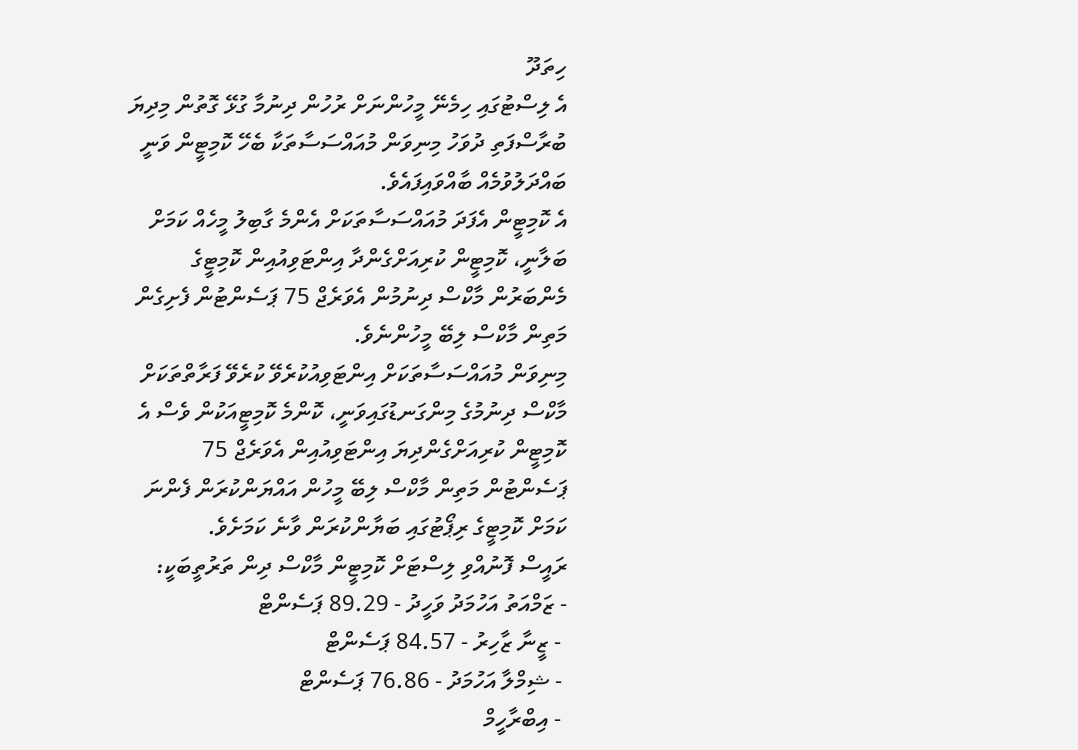ހިތަދޫ
އެ ލިސްޓުގައި ހިމެނޭ މީހުންނަށް ރުހުން ދިނުމާ ގުޅޭ ގޮތުން މިދިޔަ ބުރާސްފަތި ދުވަހު މިނިވަން މުއައްސަސާތަކާ ބެހޭ ކޮމިޓީން ވަނީ ބައްދަލުވުމެއް ބާއްވައިފައެވެ.
އެ ކޮމިޓީން އެފަދަ މުއައްސަސާތަކަށް އެންމެ ގާބިލު މީހެއް ކަމަށް ބަލާނީ، ކޮމިޓީން ކުރިއަށްގެންދާ އިންޓަވިއުއިން ކޮމިޓީގެ މެންބަރުން މާކްސް ދިނުމުން އެވަރެޖް 75 ޕަސެންޓުން ފެށިގެން މަތިން މާކްސް ލިބޭ މީހުންނެވެ.
މިނިވަން މުއައްސަސާތަކަށް އިންޓަވިއުކުރެވޭ ކުރެވޭ ފަރާތްތަކަށް މާކްސް ދިނުމުގެ މިންގަނޑުގައިވަނީ، ކޮންމެ ކޮމިޓީއަކުން ވެސް އެ ކޮމިޓީން ކުރިއަށްގެންދިޔަ އިންޓަވިއުއިން އެވަރެޖް 75 ޕަސެންޓުން މަތިން މާކްސް ލިބޭ މީހުން އައްޔަންކުރަން ފެންނަ ކަމަށް ކޮމިޓީގެ ރިޕޯޓުގައި ބަޔާންކުރަން ވާނެ ކަމަށެވެ.
ރައީސް ފޮނުއްވި ލިސްޓަށް ކޮމިޓީން މާކްސް ދިން ތަރުތީބަކީ:
- ޒަމްއަތު އަހުމަދު ވަހީދު - 89.29 ޕަސެންޓް
 - ޒީނާ ޒާހިރު - 84.57 ޕަސެންޓް
 - ޝިމްލާ އަހުމަދު - 76.86 ޕަސެންޓް
 - އިބްރާހީމް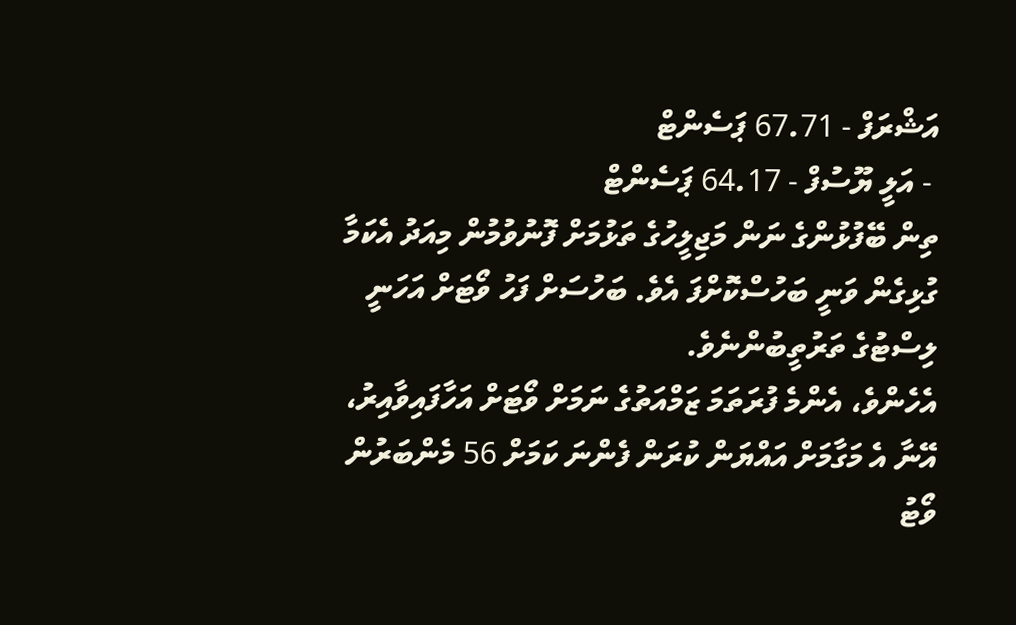އަޝްރަފް - 67.71 ޕަސެންޓް
 - އަލީ ޔޫސުފް - 64.17 ޕަސެންޓް
ތިން ބޭފުޅުންގެ ނަން މަޖިލީހުގެ ތަޅުމަށް ފޮނުވުމުން މިއަދު އެކަމާ ގުޅިގެން ވަނީ ބަހުސްކޮށްފަ އެވެ. ބަހުސަށް ފަހު ވޯޓަށް އަހަނީ ލިސްޓުގެ ތަރުތީބުންނެވެ.
އެހެންވެ، އެންމެ ފުރަތަމަ ޒަމްއަތުގެ ނަމަށް ވޯޓަށް އަހާފައިވާއިރު، އޭނާ އެ މަގާމަށް އައްޔަން ކުރަން ފެންނަ ކަމަށް 56 މެންބަރުން ވޯޓު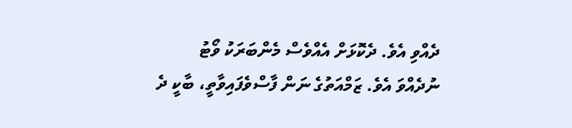ދެއްވި އެވެ. ދެކޮޅަށް އެއްވެސް މެންބަރަކު ވޯޓު ނުދެއްވަ އެވެ. ޒަމްއަތުގެ ނަން ފާސްވެފައިވާތީ، ބާކީ ދެ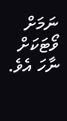ނަމަށް ވޯޓަކަށް ނާހަ އެވެ.